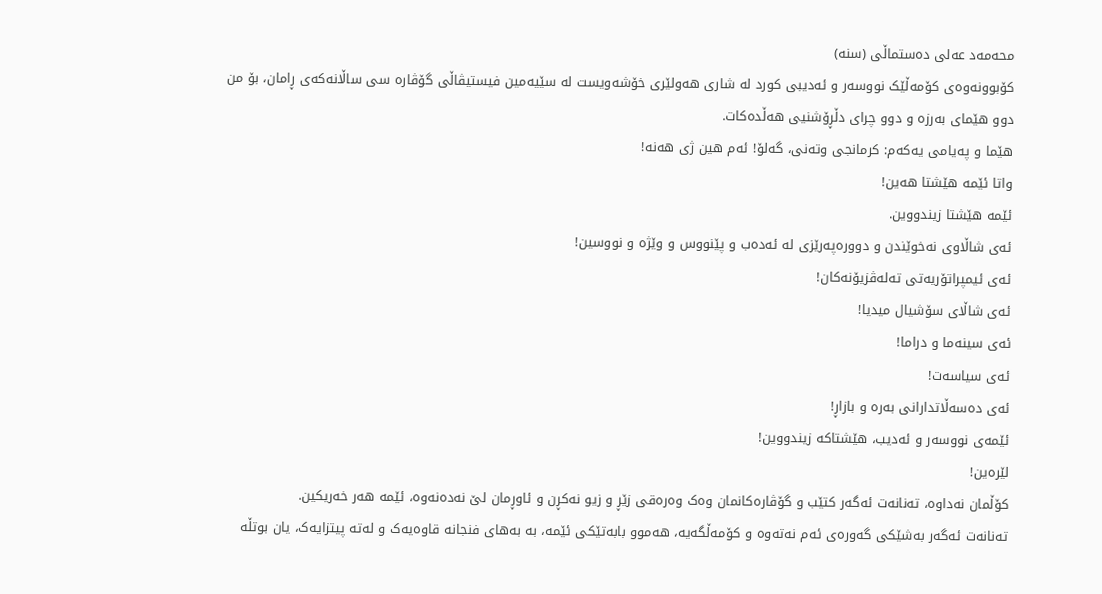محەمەد عەلی دەستماڵی (سنە)
کۆبوونەوەی کۆمەڵێک نووسەر و ئەدیبی کورد لە شاری هەولێری خۆشەویست لە سێیەمین فیستیڤاڵی گۆڤارە سی ساڵانەکەی ڕامان، بۆ من دوو هێمای بەرزە و دوو چرای دڵڕۆشنیی هەڵدەکات.
هێما و پەیامی یەکەم: کرمانجی وتەنی، گەلۆ! ئەم هین ژی هەنە!
واتا ئێمە هێشتا هەین!
ئێمە هێشتا زیندووین.
ئەی شاڵاوی نەخوێندن و دوورەپەرێزی لە ئەدەب و پێنووس و وێژە و نووسین!
ئەی ئیمپراتۆریەتی تەلەڤزیۆنەکان!
ئەی شاڵای سۆشیال میدیا!
ئەی سینەما و دراما!
ئەی سیاسەت!
ئەی دەسەڵاتدارانی بەرە و بازاڕ!
ئێمەی نووسەر و ئەدیب، هێشتاکە زیندووین!
لێرەین!
کۆڵمان نەداوە، تەنانەت ئەگەر کتێب و گۆڤارەکانمان وەک وەرەقی زێڕ و زیو نەکڕن و ئاوڕمان لێ نەدەنەوە، ئێمە هەر خەریکین.
تەنانەت ئەگەر بەشێکی گەورەی ئەم نەتەوە و کۆمەڵگەیە، هەموو بابەتێکی ئێمە، بە بەهای فنجانە قاوەیەک و لەتە پیتزایەک، یان بوتڵە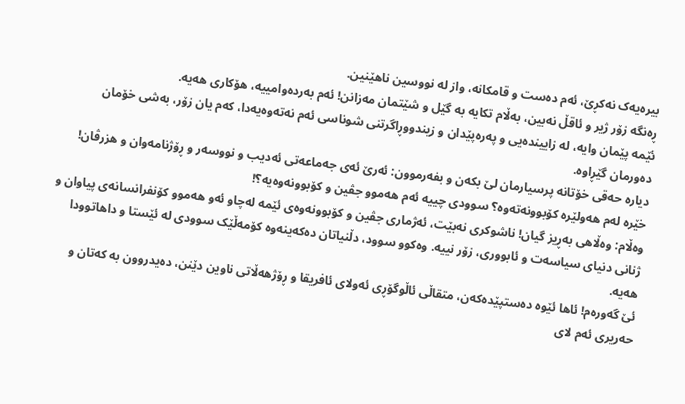بیرەیەک نەکڕێ، ئەم دەست و قامکانە، واز لە نووسین ناهێنین.
ڕەنگە زۆر ژیر و ئاقڵ نەبین، بەڵام تکایە بە گێل و شێتمان مەزانن! ئەم بەردەوامییە، هۆکاری هەیە.
ئێمە پێمان وایە، لە زاییندەیی و پەرەپێدان و زیندووڕاگرتنی شوناسی ئەم نەتەوەیەدا، کەم یان زۆر، بەشی خۆمان دەورمان گێڕاوە.
دیارە حەقی خۆتانە پرسیارمان لێ بکەن و بفەرموون: ئەرێ ئەی جەماعەتی ئەدیب و نووسەر و ڕۆژنامەوان و هزرڤان! خێرە لەم هەولێرە کۆبوونەتەوە؟ سوودی چییە ئەم هەموو جڤین و کۆبوونەوەیە؟!
وەڵام: وەڵاهی بەڕیز گیان! ناشوکری نەبێت، ئەژماری جڤین و کۆبوونەوەی ئێمە لەچاو ئەو هەموو کۆنفرانسانەی پیاوان و ژنانی دنیای سیاسەت و ئابووری، زۆر نییە. وەکوو سوود، دڵنیاتان دەکەینەوە کۆمەڵێک سوودی لە ئێستا و داهاتوودا هەیە.
ئێ گەورەم! ئاها ئێوە دەستپێدەکەن، متقاڵی ئاڵوگۆڕی ئەولای ئافریقا و ڕۆژهەڵاتی ناوین دێنن، دەیدروون بە کەتان و حەریری ئەم لای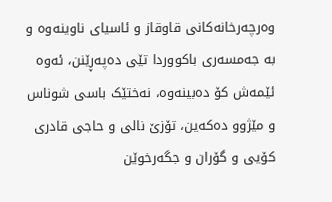وەرچەرخانەکانی قاوقاز و ئاسیای ناوینەوە و بە جەمسەری باکووردا تێی دەپەڕێنن، ئەوە ئێمەش کۆ دەبینەوە، نەختێک باسی شوناس و مێژوو دەکەین، تۆزێ نالی و حاجی قادری كۆیی و گۆران و جگەرخوێن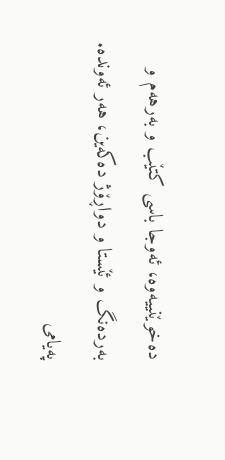دەخوێنییەوە، ئەوجا باسی کتێب و بەرهەم و بەردەنگ و ئێستا و دواڕۆژ دەکەین، هەر ئەوندە.
پەیامی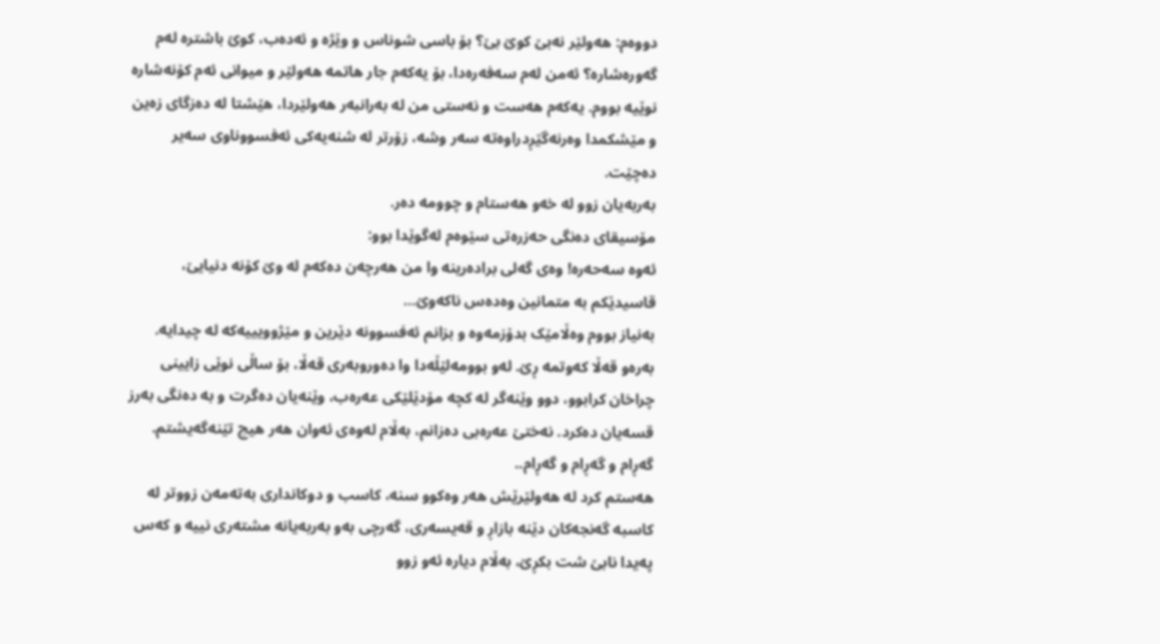دووەم: هەولێر نەبێ کوێ بێ؟ بۆ باسی شوناس و وێژە و ئەدەب، کوێ باشترە لەم گەورەشارە؟ ئەمن لەم سەفەرەدا، بۆ یەکەم جار هاتمە هەولێر و میوانی ئەم کۆنەشارە نوێیە بووم. یەکەم هەست و نەستی من لە بەرانبەر هەولێردا، هێشتا لە دەزگای زەین و مێشکمدا وەرنەگێڕدراوەتە سەر وشە، زۆرتر لە شنەیەکی ئەفسووناوی سەیر دەچێت.
بەربەیان زوو لە خەو هەستام و چوومە دەر.
مۆسیقای دەنگی حەزرەتی سێوەم لەگوێدا بوو:
ئەوە سەحەرە! وەی گەلی برادەرینە وا من هەرچەن دەکەم لە وێ کۆنە دنیایێ، قاسیدێکم بە متمانین وەدەس ناکەوێ…
بەنیاز بووم وەڵامێک بدۆزمەوە و بزانم ئەفسوونە دێرین و مێژوویییەکە لە چیدایە. بەرەو قەڵا کەوتمە ڕێ. لەو بوومەلێڵەدا وا دەوروبەری قەڵا، بۆ ساڵی نوێی زایینی چراخان کرابوو، دوو وێنەگر لە کچە مۆدێلێکی عەرەب، وێنەیان دەگرت و بە دەنگی بەرز قسەیان دەکرد. نەختێ عەرەبی دەزانم، بەڵام لەوەی ئەوان هەر هیچ تێنەگەیشتم.
گەڕام و گەڕام و گەڕام..
هەستم کرد لە هەولێرێش هەر وەکوو سنە، کاسب و دوکانداری بەتەمەن زووتر لە کاسبە گەنجەکان دێنە بازاڕ و قەیسەری، گەرچی بەو بەربەیانە مشتەری نییە و کەس پەیدا نابێ شت بکڕێ، بەڵام دیارە ئەو زوو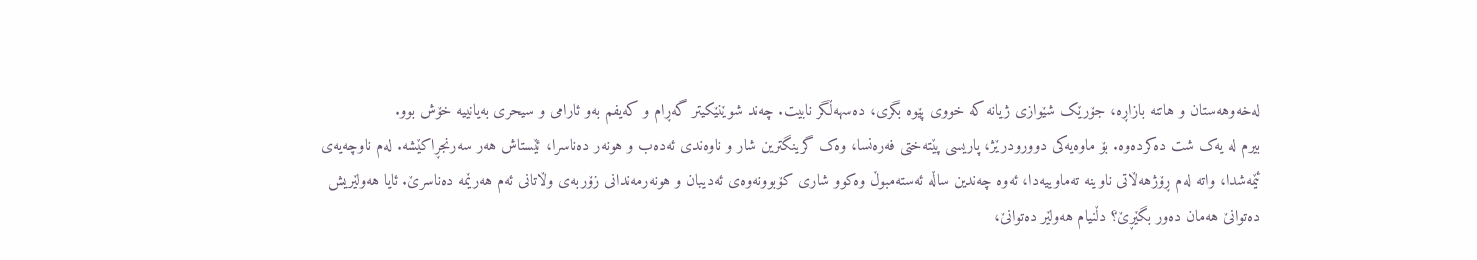لەخەوهەستان و هاتنە بازاڕە، جۆرێک شێوازی ژیانە کە خووی پێوە بگری، دەسهەڵگر نابیت. چەند شوێنێکیتر گەڕام و کەیفم بەو ئارامی و سیحری بەیانییە خۆش بوو.
بیرم لە یەک شت دەکردەوە. بۆ ماوەیەکی دوورودرێژ، پاریسی پێتەختی فەرەنسا، وەک گرینگترین شار و ناوەندی ئەدەب و هونەر دەناسرا، ئێستاش هەر سەرنجڕاکێشە. لەم ناوچەیەی ئێمەشدا، واتە لەم ڕۆژهەڵاتی ناوینە تەماوییەدا، ئەوە چەندین ساڵە ئەستەمبوڵ وەکوو شاری کۆبوونەوەی ئەدیبان و هونەرمەندانی زۆربەی وڵاتانی ئەم هەرێمە دەناسرێ. ئایا هەولێریش دەتوانێ هەمان دەور بگێڕێ؟ دڵنیام هەولێر دەتوانێ،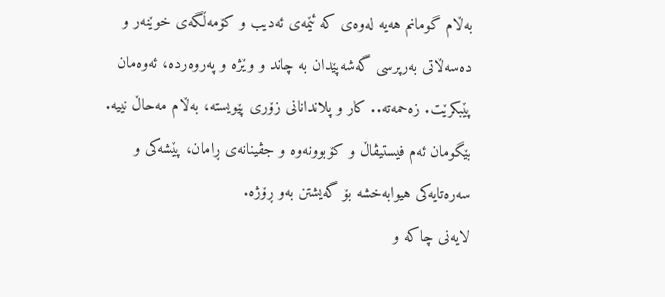بەڵام گومانم هەیە لەوەی کە ئێمەی ئەدیب و کۆمەڵگەی خوێنەر و دەسەڵاتی بەرپرسی گەشەپێدان بە چاند و وێژە و پەروەردە، ئەوەمان پێبکرێت. زەحمەتە.. کار و پلاندانانی زۆری پێویستە، بەڵام مەحاڵ نییە. بێگومان ئەم فیستیڤاڵ و کۆبوونەوە و جڤینانەی ڕامان، پێشەکی و سەرەتایەکی هیوابەخشە بۆ گەیشتن بەو ڕۆژە.
لایەنی چاکە و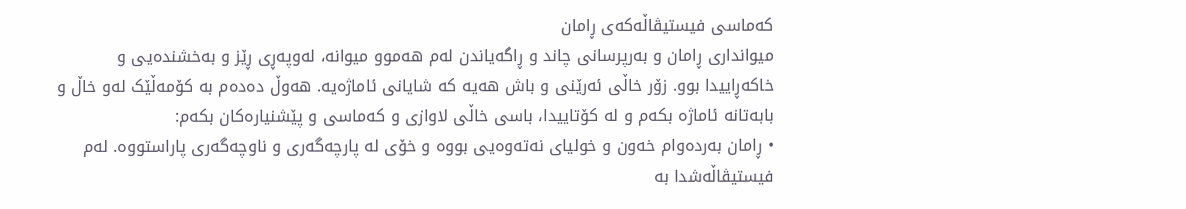کەماسی فیستیڤاڵەکەی ڕامان
میوانداری ڕامان و بەرپرسانی چاند و ڕاگەیاندن لەم هەموو میوانە، لەوپەڕی ڕێز و بەخشندەیی و خاکەڕاییدا بوو. زۆر خاڵی ئەرێنی و باش هەیە کە شایانی ئاماژەیە. هەوڵ دەدەم بە کۆمەڵێک لەو خاڵ و بابەتانە ئاماژە بکەم و لە کۆتاییدا، باسی خاڵی لاوازی و کەماسی و پێشنیارەکان بکەم:
• ڕامان بەردەوام خەون و خولیای نەتەوەیی بووە و خۆی لە پارچەگەری و ناوچەگەری پاراستووە. لەم فیستیڤاڵەشدا بە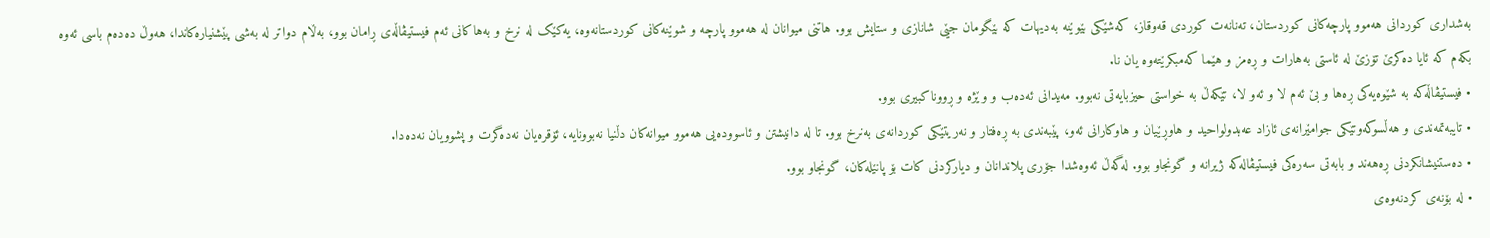بەشداری کوردانی هەموو پارچەکانی کوردستان، تەنانەت کوردی قەوقاز، کەشێکی بێوێنە بەدیهات کە بێگومان جێی شانازی و ستایش بوو. هاتنی میوانان لە هەموو پارچە و شوێنەکانی کوردستانەوە، یەکێک لە نرخ و بەهاکانی ئەم فیستیڤاڵەی ڕامان بوو، بەڵام دواتر لە بەشی پێشنیارەکاندا، هەوڵ دەدەم باسی ئەوە بکەم کە ئایا دەکرێ تۆزێ لە ئاستی بەهارات و ڕەمز و هێما کەمبکرێتەوە یان نا.
• فیستیڤاڵەکە بە شێوەیەکی ڕەها و بێ ئەم لا و ئەو لا، تێکەڵ بە خواستی حیزبایەتی نەبوو. مەیدانی ئەدەب و وێژە و ڕووناکبیری بوو.
• تایبەتمەندی و هەڵسوکەوتێکی جوامێرانەی ئازاد عەبدولواحید و هاوڕێیان و هاوکارانی ئەو، پێبەندی بە ڕەفتار و نەریتێکی کوردانەی بەنرخ بوو. تا لە دانیشتن و ئاسوودەیی هەموو میوانەکان دڵنیا نەبوونایە، ئۆقرەیان نەدەگرت و پشوویان نەدەدا.
• دەستنیشانکردنی ڕەهەند و بابەتی سەرەکی فیستیڤالەکە ژیرانە و گونجاو بوو. لەگەڵ ئەوەشدا جۆری پلاندانان و دیارکردنی کات بۆ پانێلەکان، گونجاو بوو.
• لە بۆنەی کردنەوەی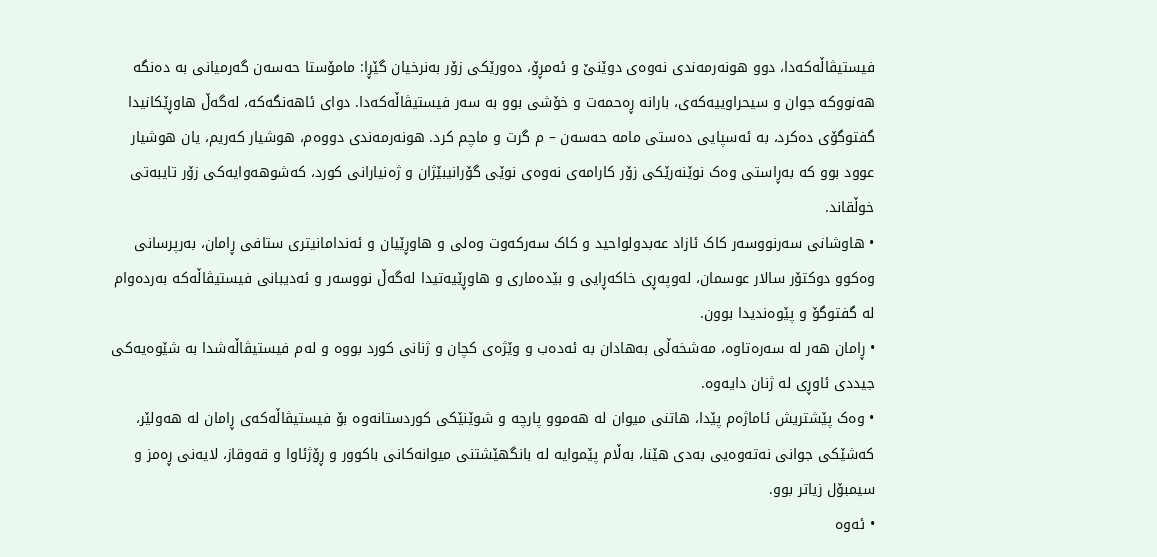فیستیڤاڵەکەدا، دوو هونەرمەندی نەوەی دوێنێ و ئەمڕۆ، دەورێکی زۆر بەنرخیان گێڕا: مامۆستا حەسەن گەرمیانی بە دەنگە هەنووکە جوان و سیحراوییەکەی، بارانە ڕەحمەت و خۆشی بوو بە سەر فیستیڤاڵەکەدا. دوای ئاهەنگەکە، لەگەڵ هاوڕێکانیدا گفتوگۆی دەکرد، بە ئەسپایی دەستی مامە حەسەن – م گرت و ماچم کرد. هونەرمەندی دووەم، هوشیار کەریم، یان هوشیار عوود بوو کە بەڕاستی وەک نوێنەرێکی زۆر کارامەی نەوەی نوێی گۆرانیبێژان و ژەنیارانی کورد، کەشوهەوایەکی زۆر تایبەتی خوڵقاند.
• هاوشانی سەرنووسەر کاک ئازاد عەبدولواحید و کاک سەرکەوت وەلی و هاوڕێیان و ئەندامانیتری ستافی ڕامان، بەرپرسانی وەکوو دوکتۆر سالار عوسمان، لەوپەڕی خاکەڕایی و بێدەماری و هاوڕێیەتیدا لەگەڵ نووسەر و ئەدیبانی فیستیڤاڵەکە بەردەوام لە گفتوگۆ و پێوەندیدا بوون.
• ڕامان هەر لە سەرەتاوە، مەشخەڵی بەهادان بە ئەدەب و وێژەی کچان و ژنانی کورد بووە و لەم فیستیڤاڵەشدا بە شێوەیەکی جیددی ئاوڕی لە ژنان دایەوە.
• وەک پێشتریش ئاماژەم پێدا، هاتنی میوان لە هەموو پارچە و شوێنێکی کوردستانەوە بۆ فیستیڤاڵەکەی ڕامان لە هەولێر، کەشێکی جوانی نەتەوەیی بەدی هێنا، بەڵام پێموایە لە بانگهێشتنی میوانەکانی باکوور و ڕۆژئاوا و قەوقاز، لایەنی ڕەمز و سیمبۆل زیاتر بوو.
• ئەوە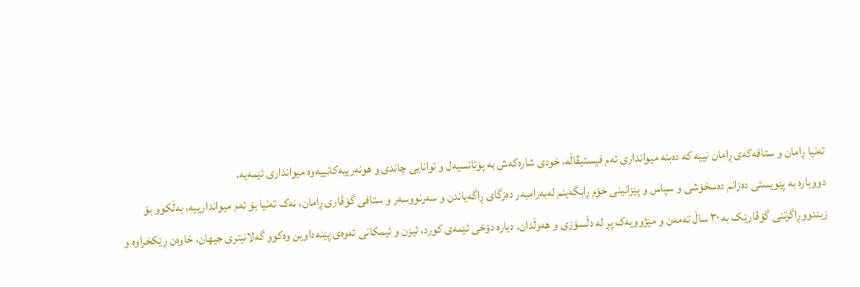تەنیا ڕامان و ستافەکەی ڕامان نییە کە دەبنە میوانداری ئەم فیستیڤاڵە، خودی شارەکەش بە پۆتانسیەل و توانایی چاندی و هونەرییەکانییەوە میوانداری ئێمەیە.
دووبارە بە پێویستی دەزانم دەسخۆشی و سپاس و پێزانینی خۆم ڕابگەینم لەبەرامبەر دەزگای ڕاگەیاندن و سەرنووسەر و ستافی گۆڤاری ڕامان، نەک تەنیا بۆ ئەم میواندارییە، بەڵکوو بۆ زیندووڕاگرتنی گۆڤارێک بە ٣٠ ساڵ تەمەن و مێژوویەک پڕ لە دڵسۆزی و هەوڵدان. دیارە دۆخی ئێمەی کورد، ئیزن و ئیمکانی ئەوەی پێنەداوین وەکوو گەلانیتری جیهان، خاوەن ڕێکخراوە و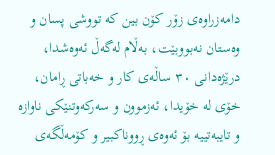دامەزراوەی زۆر کۆن بین کە تووشی پسان و وەستان نەبووبێت، بەڵام لەگەڵ ئەوەشدا، درێژەدانی ٣٠ ساڵەی کار و خەباتی ڕامان، خۆی لە خۆیدا، ئەزموون و سەرکەوتنێکی ناوازە و تایبەتییە بۆ ئەوەی ڕووناکبیر و کۆمەڵگەی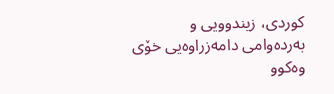کوردی، زیندوویی و بەردەوامی دامەزراوەیی خۆی وەکوو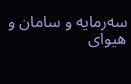سەرمایە و سامان و هیوای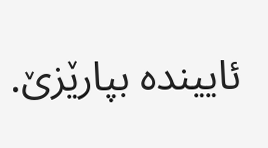ئاییندە بپارێزێ.